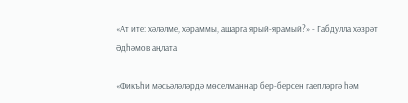«Ат ите: хәләлме, хәраммы, ашарга ярый-ярамый?» - Габдулла хәзрәт Әдһәмов аңлата

«Фикъһи мәсьәләләрдә мөселманнар бер-берсен гаепләргә һәм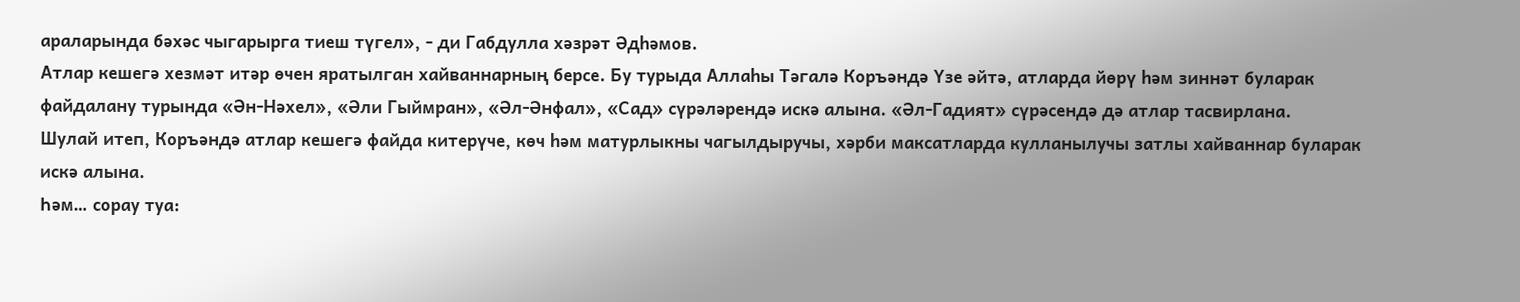араларында бәхәс чыгарырга тиеш түгел», - ди Габдулла хәзрәт Әдһәмов.
Атлар кешегә хезмәт итәр өчен яратылган хайваннарның берсе. Бу турыда Аллаһы Тәгалә Коръәндә Үзе әйтә, атларда йөрү һәм зиннәт буларак файдалану турында «Ән-Нәхел», «Әли Гыймран», «Әл-Әнфал», «Сад» сүрәләрендә искә алына. «Әл-Гадият» сүрәсендә дә атлар тасвирлана.
Шулай итеп, Коръәндә атлар кешегә файда китерүче, көч һәм матурлыкны чагылдыручы, хәрби максатларда кулланылучы затлы хайваннар буларак искә алына.
Һәм… сорау туа: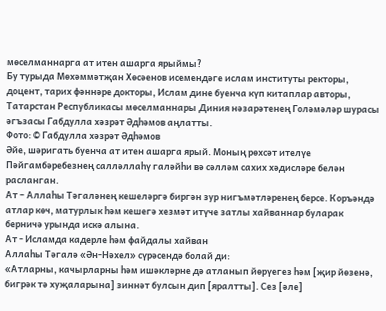мөселманнарга ат итен ашарга ярыймы?
Бу турыда Мөхәммәтҗан Хөсәенов исемендәге ислам институты ректоры, доцент, тарих фәннәре докторы, Ислам дине буенча күп китаплар авторы, Татарстан Республикасы мөселманнары Диния нәзарәтенең Голәмәләр шурасы әгъзасы Габдулла хәзрәт Әдһәмов аңлатты.
Фото: © Габдулла хәзрәт Әдһәмов
Әйе, шәригать буенча ат итен ашарга ярый. Моның рөхсәт ителүе Пәйгамбәребезнең салләллаһү галәйһи вә сәлләм сахих хәдисләре белән расланган.
Ат – Аллаһы Тәгаләнең кешеләргә биргән зур нигъмәтләренең берсе. Коръәндә атлар көч, матурлык һәм кешегә хезмәт итүче затлы хайваннар буларак берничә урында искә алына.
Ат - Исламда кадерле һәм файдалы хайван
Аллаһы Тәгалә «Ән-Нәхел» сүрәсендә болай ди:
«Атларны, качырларны һәм ишәкләрне дә атланып йөрүегез һәм [җир йөзенә, бигрәк тә хуҗаларына] зиннәт булсын дип [яралтты]. Сез [әле]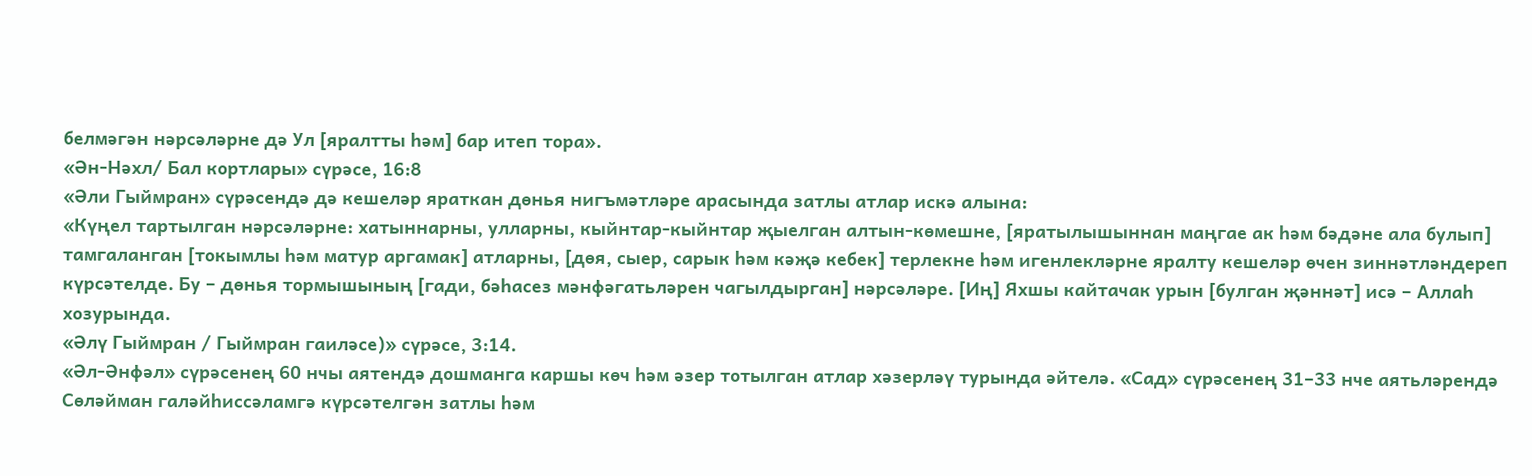белмәгән нәрсәләрне дә Ул [яралтты һәм] бар итеп тора».
«Ән-Нәхл/ Бал кортлары» сүрәсе, 16:8
«Әли Гыймран» сүрәсендә дә кешеләр яраткан дөнья нигъмәтләре арасында затлы атлар искә алына:
«Күңел тартылган нәрсәләрне: хатыннарны, улларны, кыйнтар-кыйнтар җыелган алтын-көмешне, [яратылышыннан маңгае ак һәм бәдәне ала булып] тамгаланган [токымлы һәм матур аргамак] атларны, [дөя, сыер, сарык һәм кәҗә кебек] терлекне һәм игенлекләрне яралту кешеләр өчен зиннәтләндереп күрсәтелде. Бу – дөнья тормышының [гади, бәһасез мәнфәгатьләрен чагылдырган] нәрсәләре. [Иң] Яхшы кайтачак урын [булган җәннәт] исә – Аллаһ хозурында.
«Әлү Гыймран / Гыймран гаиләсе)» сүрәсе, 3:14.
«Әл-Әнфәл» сүрәсенең 60 нчы аятендә дошманга каршы көч һәм әзер тотылган атлар хәзерләү турында әйтелә. «Сад» сүрәсенең 31–33 нче аятьләрендә Сөләйман галәйһиссәламгә күрсәтелгән затлы һәм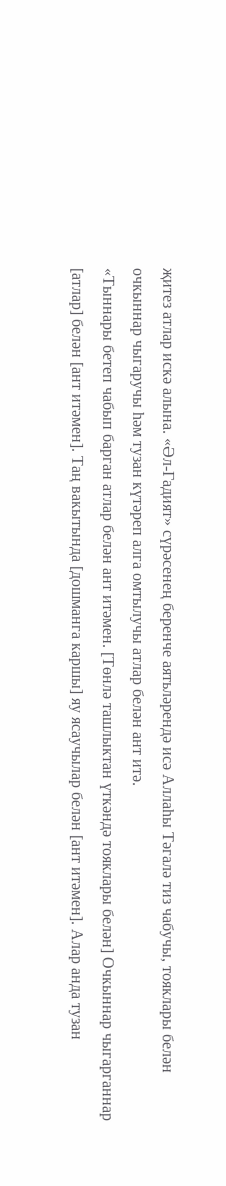җитез атлар искә алына. «Әл-Гадият» сүрәсенең беренче аятьләрендә исә Аллаһы Тәгалә тиз чабучы, тояклары белән очкыннар чыгаручы һәм тузан күтәреп алга омтылучы атлар белән ант итә.
«Тыннары бетеп чабып барган атлар белән ант итәмен. [Төнлә ташлыктан үткәндә тояклары белән] Очкыннар чыгарганнар [атлар] белән [ант итәмен]. Таң вакытында [дошманга каршы] яу ясаучылар белән [ант итәмен]. Алар анда тузан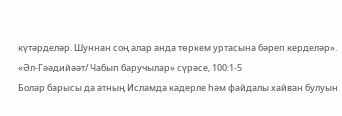күтәрделәр. Шуннан соң алар анда төркем уртасына бәреп керделәр».
«Әл-Гәәдийәәт/ Чабып баручылар» сүрәсе, 100:1-5
Болар барысы да атның Исламда кадерле һәм файдалы хайван булуын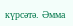күрсәтә. Әмма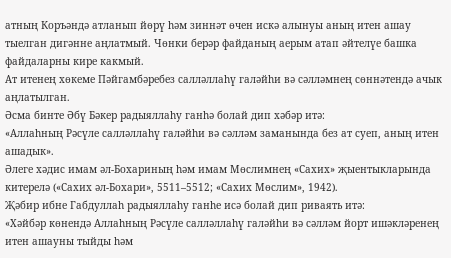атның Коръәндә атланып йөрү һәм зиннәт өчен искә алынуы аның итен ашау тыелган дигәнне аңлатмый. Чөнки берәр файданың аерым атап әйтелүе башка файдаларны кире какмый.
Ат итенең хөкеме Пәйгамбәребез салләллаһү галәйһи вә сәлләмнең сөннәтендә ачык аңлатылган.
Әсма бинте Әбү Бәкер радыяллаһу ганһә болай дип хәбәр итә:
«Аллаһның Рәсүле салләллаһү галәйһи вә сәлләм заманында без ат суеп, аның итен ашадык».
Әлеге хәдис имам әл-Бохариның һәм имам Мөслимнең «Сахих» җыентыкларында китерелә («Сахих әл-Бохари», 5511–5512; «Сахих Мөслим», 1942).
Җәбир ибне Габдуллаһ радыяллаһу ганһе исә болай дип риваять итә:
«Хәйбәр көнендә Аллаһның Рәсүле салләллаһү галәйһи вә сәлләм йорт ишәкләренең итен ашауны тыйды һәм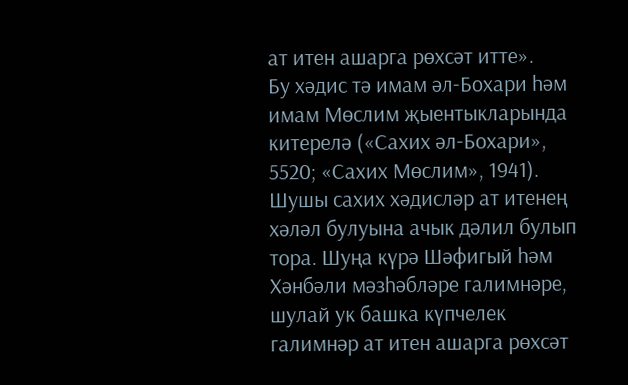ат итен ашарга рөхсәт итте».
Бу хәдис тә имам әл-Бохари һәм имам Мөслим җыентыкларында китерелә («Сахих әл-Бохари», 5520; «Сахих Мөслим», 1941).
Шушы сахих хәдисләр ат итенең хәләл булуына ачык дәлил булып тора. Шуңа күрә Шәфигый һәм Хәнбәли мәзһәбләре галимнәре, шулай ук башка күпчелек галимнәр ат итен ашарга рөхсәт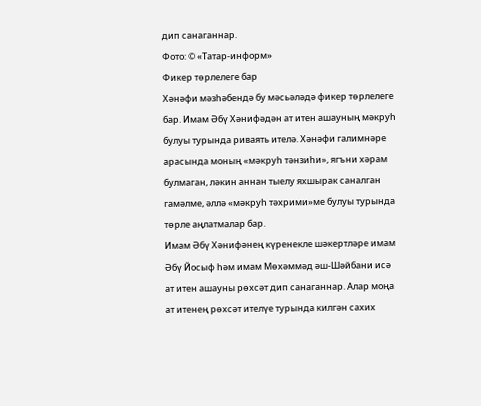дип санаганнар.
Фото: © «Татар-информ»
Фикер төрлелеге бар
Хәнәфи мәзһәбендә бу мәсьәләдә фикер төрлелеге бар. Имам Әбү Хәнифәдән ат итен ашауның мәкруһ булуы турында риваять ителә. Хәнәфи галимнәре арасында моның «мәкруһ тәнзиһи», ягъни хәрам булмаган, ләкин аннан тыелу яхшырак саналган гамәлме, әллә «мәкруһ тәхрими»ме булуы турында төрле аңлатмалар бар.
Имам Әбү Хәнифәнең күренекле шәкертләре имам Әбү Йосыф һәм имам Мөхәммәд әш-Шәйбани исә ат итен ашауны рөхсәт дип санаганнар. Алар моңа ат итенең рөхсәт ителүе турында килгән сахих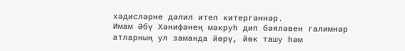хәдисләрне дәлил итеп китергәннәр.
Имам Әбү Хәнифәнең мәкруһ дип бәяләвен галимнәр атларның ул заманда йөрү, йөк ташу һәм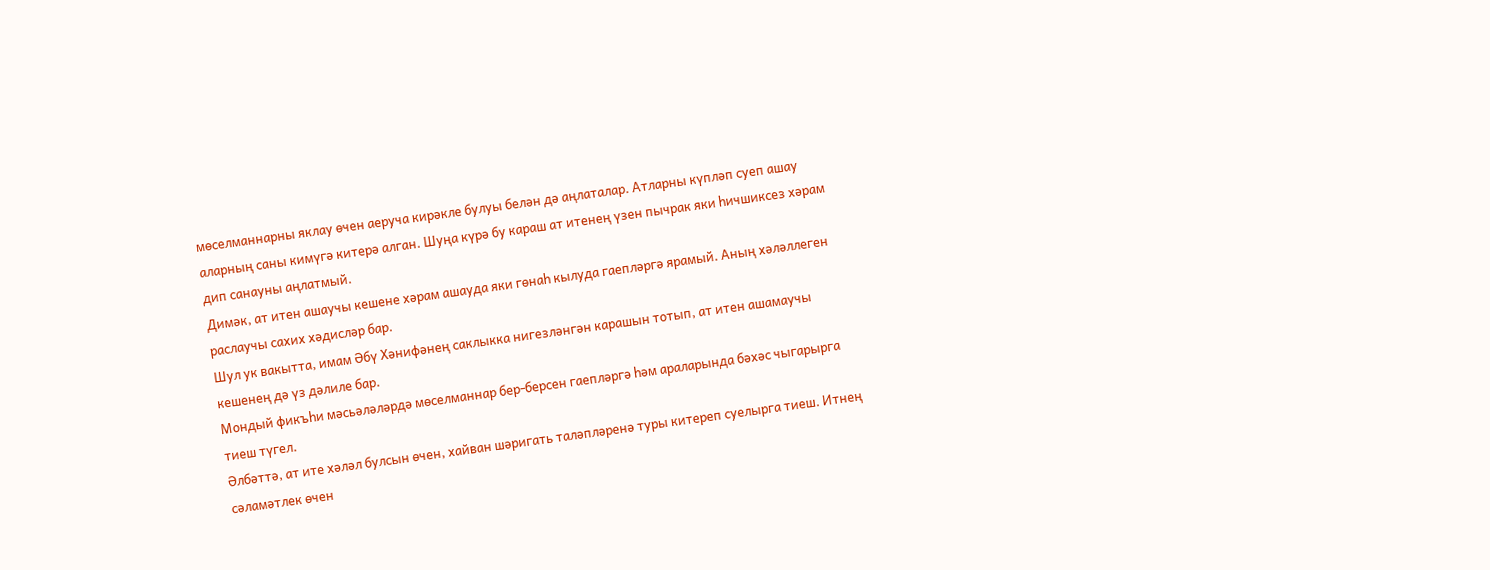мөселманнарны яклау өчен аеруча кирәкле булуы белән дә аңлаталар. Атларны күпләп суеп ашау аларның саны кимүгә китерә алган. Шуңа күрә бу караш ат итенең үзен пычрак яки һичшиксез хәрам дип санауны аңлатмый.
Димәк, ат итен ашаучы кешене хәрам ашауда яки гөнаһ кылуда гаепләргә ярамый. Аның хәләллеген раслаучы сахих хәдисләр бар.
Шул ук вакытта, имам Әбү Хәнифәнең саклыкка нигезләнгән карашын тотып, ат итен ашамаучы кешенең дә үз дәлиле бар.
Мондый фикъһи мәсьәләләрдә мөселманнар бер-берсен гаепләргә һәм араларында бәхәс чыгарырга тиеш түгел.
Әлбәттә, ат ите хәләл булсын өчен, хайван шәригать таләпләренә туры китереп суелырга тиеш. Итнең сәламәтлек өчен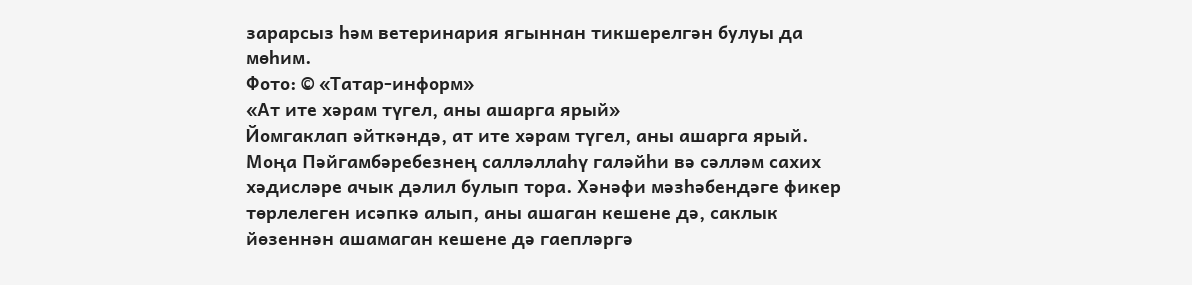зарарсыз һәм ветеринария ягыннан тикшерелгән булуы да мөһим.
Фото: © «Татар-информ»
«Ат ите хәрам түгел, аны ашарга ярый»
Йомгаклап әйткәндә, ат ите хәрам түгел, аны ашарга ярый. Моңа Пәйгамбәребезнең салләллаһү галәйһи вә сәлләм сахих хәдисләре ачык дәлил булып тора. Хәнәфи мәзһәбендәге фикер төрлелеген исәпкә алып, аны ашаган кешене дә, саклык йөзеннән ашамаган кешене дә гаепләргә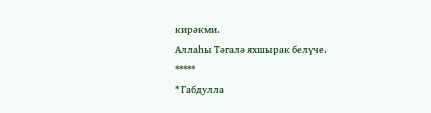кирәкми.
Аллаһы Тәгалә яхшырак белүче.
*****
* Габдулла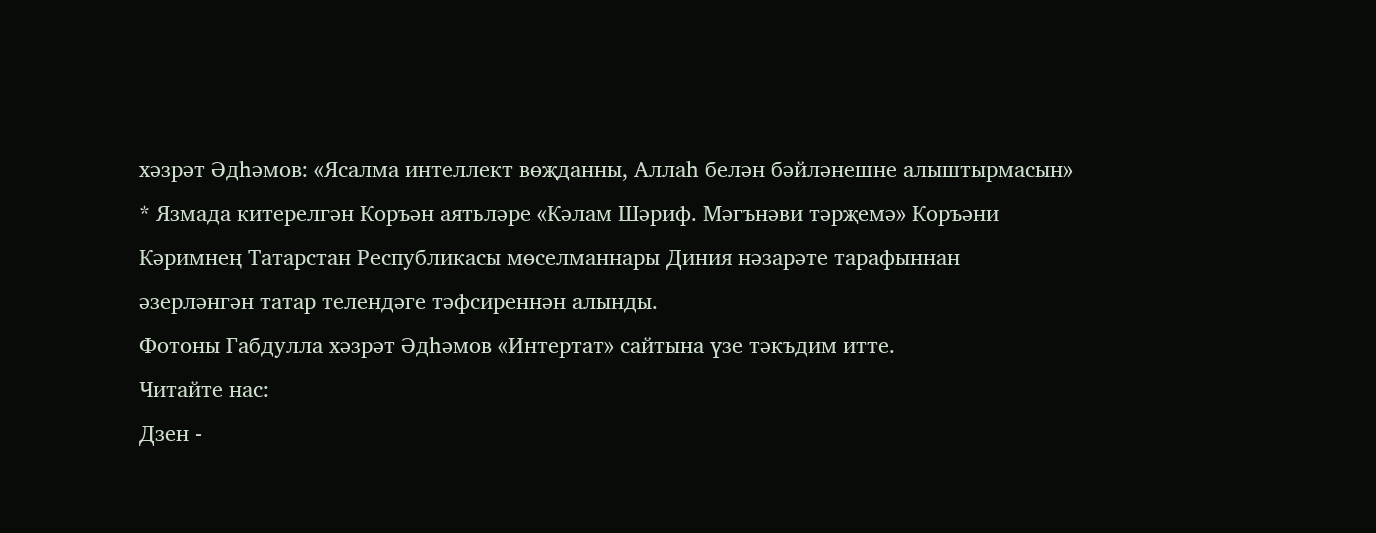хәзрәт Әдһәмов: «Ясалма интеллект вөҗданны, Аллаһ белән бәйләнешне алыштырмасын»
* Язмада китерелгән Коръән аятьләре «Кәлам Шәриф. Мәгънәви тәрҗемә» Коръәни Кәримнең Татарстан Республикасы мөселманнары Диния нәзарәте тарафыннан әзерләнгән татар телендәге тәфсиреннән алынды.
Фотоны Габдулла хәзрәт Әдһәмов «Интертат» сайтына үзе тәкъдим итте.
Читайте нас:
Дзен -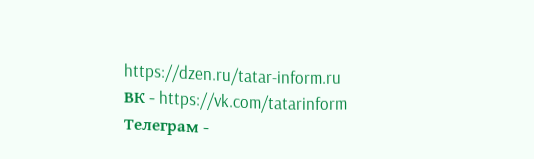https://dzen.ru/tatar-inform.ru
ВК - https://vk.com/tatarinform
Телеграм -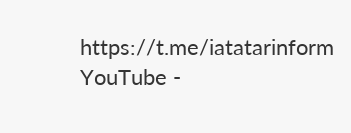https://t.me/iatatarinform
YouTube -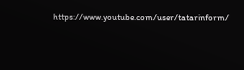https://www.youtube.com/user/tatarinform/